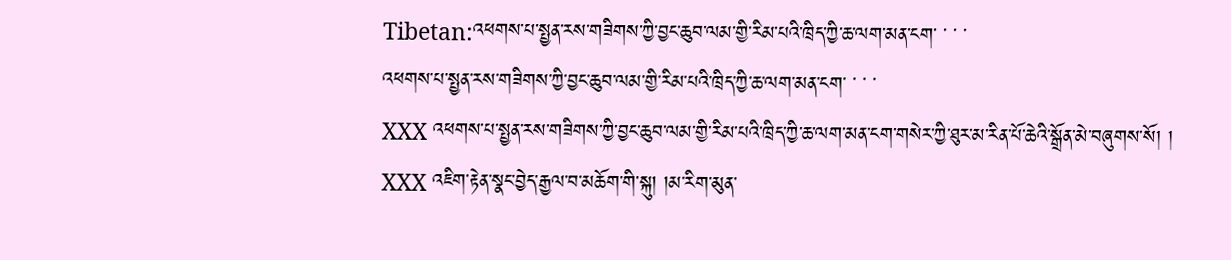Tibetan:འཕགས་པ་སྤྱན་རས་གཟིགས་ཀྱི་བྱང་ཆུབ་ལམ་གྱི་རིམ་པའི་ཁྲིད་ཀྱི་ཆ་ལག་མན་ངག་ ་ ་ ་
འཕགས་པ་སྤྱན་རས་གཟིགས་ཀྱི་བྱང་ཆུབ་ལམ་གྱི་རིམ་པའི་ཁྲིད་ཀྱི་ཆ་ལག་མན་ངག་ ་ ་ ་
XXX འཕགས་པ་སྤྱན་རས་གཟིགས་ཀྱི་བྱང་ཆུབ་ལམ་གྱི་རིམ་པའི་ཁྲིད་ཀྱི་ཆ་ལག་མན་ངག་གསེར་ཀྱི་ཐུར་མ་རིན་པོ་ཆེའི་སྒྲོན་མེ་བཞུགས་སོ། །
XXX འཇིག་རྟེན་སྣང་བྱེད་རྒྱལ་བ་མཆོག་གི་སྐུ། །མ་རིག་མུན་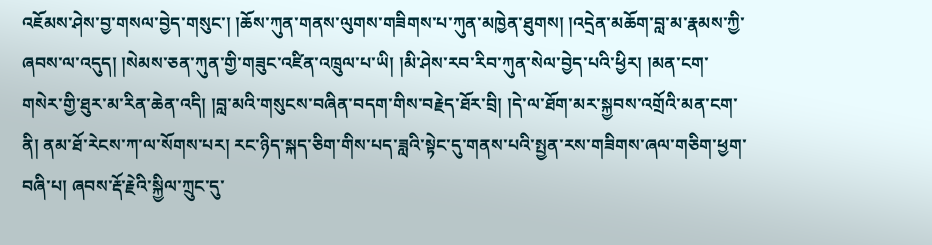འཇོམས་ཤེས་བྱ་གསལ་བྱེད་གསུང་། །ཆོས་ཀུན་གནས་ལུགས་གཟིགས་པ་ཀུན་མཁྱེན་ཐུགས། །འདྲེན་མཆོག་བླ་མ་རྣམས་ཀྱི་ཞབས་ལ་འདུད། །སེམས་ཅན་ཀུན་གྱི་གཟུང་འཛིན་འཁྲུལ་པ་ཡི། །མི་ཤེས་རབ་རིབ་ཀུན་སེལ་བྱེད་པའི་ཕྱིར། །མན་ངག་གསེར་གྱི་ཐུར་མ་རིན་ཆེན་འདི། །བླ་མའི་གསུངས་བཞིན་བདག་གིས་བརྗེད་ཐོར་བྲི། །དེ་ལ་ཐོག་མར་སྐྱབས་འགྲོའི་མན་ངག་ནི། ནམ་ཐོ་རེངས་ཀ་ལ་སོགས་པར། རང་ཉིད་སྐད་ཅིག་གིས་པད་ཟླའི་སྟེང་དུ་གནས་པའི་སྤྱན་རས་གཟིགས་ཞལ་གཅིག་ཕྱག་བཞི་པ། ཞབས་རྡོ་རྗེའི་སྐྱིལ་ཀྲུང་དུ་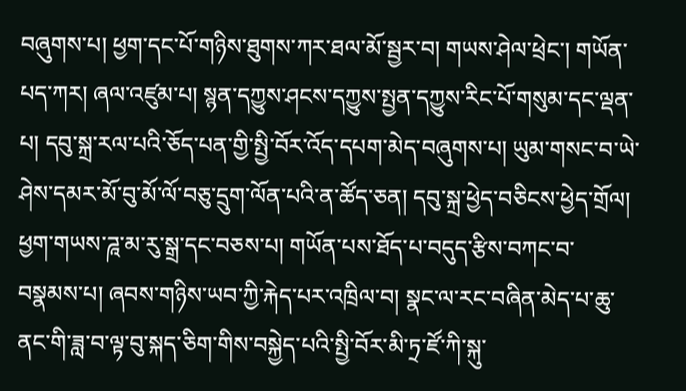བཞུགས་པ། ཕྱག་དང་པོ་གཉིས་ཐུགས་ཀར་ཐལ་མོ་སྦྱར་བ། གཡས་ཤེལ་ཕྲེང་། གཡོན་པད་ཀར། ཞལ་འཛུམ་པ། སྙན་དཀྱུས་ཤངས་དཀྱུས་སྤྱན་དཀྱུས་རིང་པོ་གསུམ་དང་ལྡན་པ། དབུ་སྐྲ་རལ་པའི་ཅོད་པན་གྱི་སྤྱི་བོར་འོད་དཔག་མེད་བཞུགས་པ། ཡུམ་གསང་བ་ཡེ་ཤེས་དམར་མོ་བུ་མོ་ལོ་བཅུ་དྲུག་ལོན་པའི་ན་ཚོད་ཅན། དབུ་སྐྲ་ཕྱེད་བཅིངས་ཕྱེད་གྲོལ། ཕྱག་གཡས་ཌཱ་མ་རུ་སྒྲ་དང་བཅས་པ། གཡོན་པས་ཐོད་པ་བདུད་རྩིས་བཀང་བ་བསྣམས་པ། ཞབས་གཉིས་ཡབ་ཀྱི་རྐེད་པར་འཁྲིལ་བ། སྣང་ལ་རང་བཞིན་མེད་པ་ཆུ་ནང་གི་ཟླ་བ་ལྟ་བུ་སྐད་ཅིག་གིས་བསྐྱེད་པའི་སྤྱི་བོར་མི་ཏྲ་ཛོ་ཀི་སྐུ་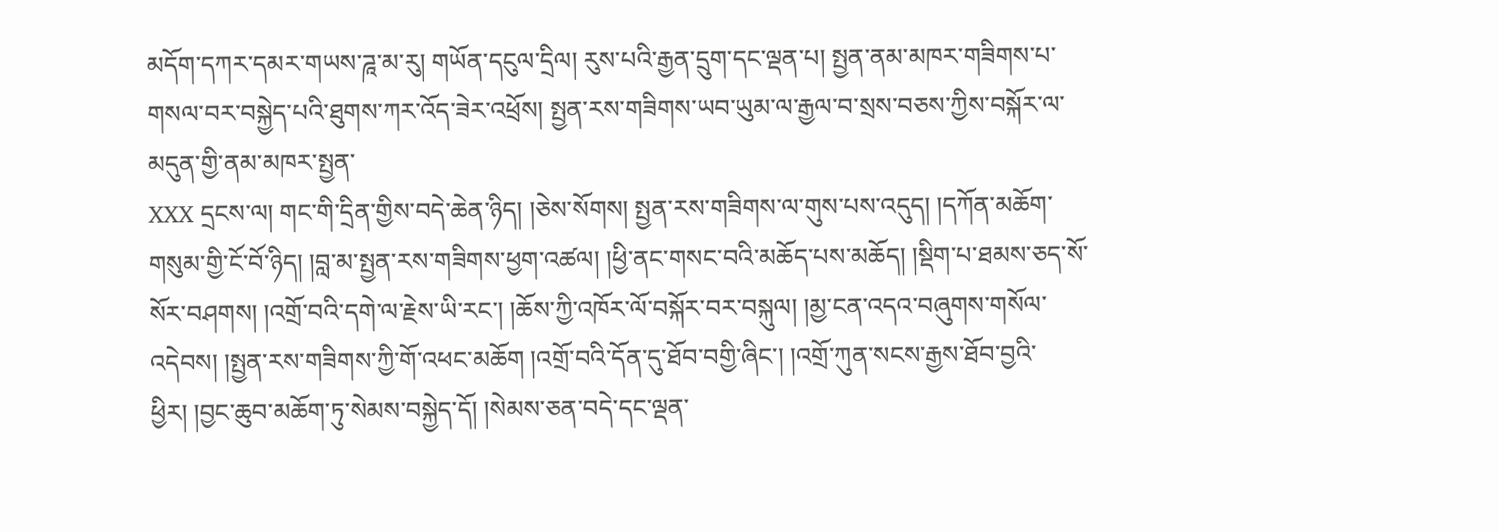མདོག་དཀར་དམར་གཡས་ཌཱ་མ་རུ། གཡོན་དངུལ་དྲིལ། རུས་པའི་རྒྱན་དྲུག་དང་ལྡན་པ། སྤྱན་ནམ་མཁར་གཟིགས་པ་གསལ་བར་བསྐྱེད་པའི་ཐུགས་ཀར་འོད་ཟེར་འཕྲོས། སྤྱན་རས་གཟིགས་ཡབ་ཡུམ་ལ་རྒྱལ་བ་སྲས་བཅས་ཀྱིས་བསྐོར་ལ་མདུན་གྱི་ནམ་མཁར་སྤྱན་
XXX དྲངས་ལ། གང་གི་དྲིན་གྱིས་བདེ་ཆེན་ཉིད། །ཅེས་སོགས། སྤྱན་རས་གཟིགས་ལ་གུས་པས་འདུད། །དཀོན་མཆོག་གསུམ་གྱི་ངོ་བོ་ཉིད། །བླ་མ་སྤྱན་རས་གཟིགས་ཕྱག་འཚལ། །ཕྱི་ནང་གསང་བའི་མཆོད་པས་མཆོད། །སྡིག་པ་ཐམས་ཅད་སོ་སོར་བཤགས། །འགྲོ་བའི་དགེ་ལ་རྗེས་ཡི་རང་། །ཆོས་ཀྱི་འཁོར་ལོ་བསྐོར་བར་བསྐུལ། །མྱ་ངན་འདའ་བཞུགས་གསོལ་འདེབས། །སྤྱན་རས་གཟིགས་ཀྱི་གོ་འཕང་མཆོག །འགྲོ་བའི་དོན་དུ་ཐོབ་བགྱི་ཞིང་། །འགྲོ་ཀུན་སངས་རྒྱས་ཐོབ་བྱའི་ཕྱིར། །བྱང་ཆུབ་མཆོག་ཏུ་སེམས་བསྐྱེད་དོ། །སེམས་ཅན་བདེ་དང་ལྡན་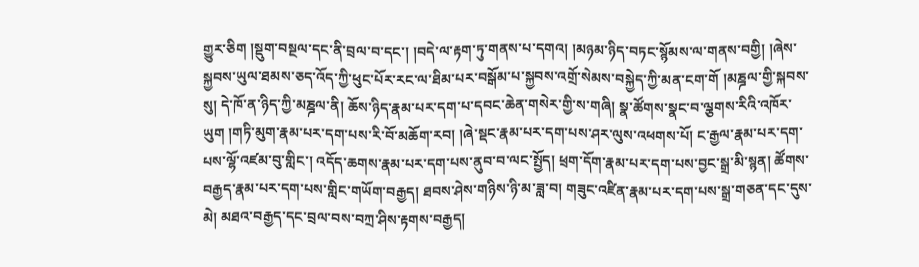གྱུར་ཅིག །སྡུག་བསྔལ་དང་ནི་བྲལ་བ་དང་། །བདེ་ལ་རྟག་ཏུ་གནས་པ་དགའ། །མཉམ་ཉིད་བཏང་སྙོམས་ལ་གནས་བགྱི། །ཞེས་སྐྱབས་ཡུལ་ཐམས་ཅད་འོད་ཀྱི་ཕུང་པོར་རང་ལ་ཐིམ་པར་བསྒོམ་པ་སྐྱབས་འགྲོ་སེམས་བསྐྱེད་ཀྱི་མན་ངག་གོ །མཎྜལ་གྱི་སྐབས་སུ། དེ་ཁོ་ན་ཉིད་ཀྱི་མཎྜལ་ནི། ཆོས་ཉིད་རྣམ་པར་དག་པ་དབང་ཆེན་གསེར་གྱི་ས་གཞི། སྣ་ཚོགས་སྣང་བ་ལྕགས་རིའི་འཁོར་ཡུག །གཏི་མུག་རྣམ་པར་དག་པས་རི་བོ་མཆོག་རབ། །ཞེ་སྡང་རྣམ་པར་དག་པས་ཤར་ལུས་འཕགས་པོ། ང་རྒྱལ་རྣམ་པར་དག་པས་ལྷོ་འཛམ་བུ་གླིང་། འདོད་ཆགས་རྣམ་པར་དག་པས་ནུབ་བ་ལང་སྤྱོད། ཕྲག་དོག་རྣམ་པར་དག་པས་བྱང་སྒྲ་མི་སྙན། ཚོགས་བརྒྱད་རྣམ་པར་དག་པས་གླིང་གཡོག་བརྒྱད། ཐབས་ཤེས་གཉིས་ཉི་མ་ཟླ་བ། གཟུང་འཛིན་རྣམ་པར་དག་པས་སྒྲ་གཅན་དང་དུས་མེ། མཐའ་བརྒྱད་དང་བྲལ་བས་བཀྲ་ཤིས་རྟགས་བརྒྱད།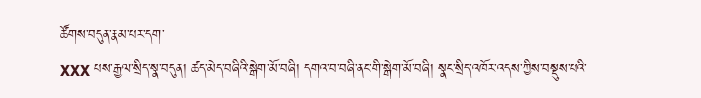ཚོགས་བདུན་རྣམ་པར་དག་
XXX པས་རྒྱལ་སྲིད་སྣ་བདུན། ཚད་མེད་བཞིའི་སྒེག་མོ་བཞི། དགའ་བ་བཞི་ནང་གི་སྒེག་མོ་བཞི། སྣང་སྲིད་འཁོར་འདས་ཀྱིས་བསྡུས་པའི་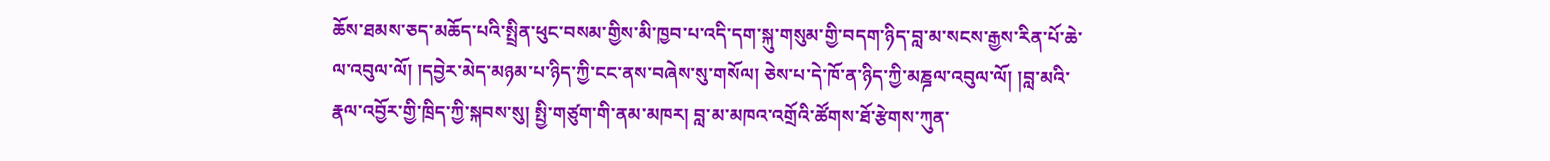ཆོས་ཐམས་ཅད་མཆོད་པའི་སྤྲིན་ཕུང་བསམ་གྱིས་མི་ཁྱབ་པ་འདི་དག་སྐུ་གསུམ་གྱི་བདག་ཉིད་བླ་མ་སངས་རྒྱས་རིན་པོ་ཆེ་ལ་འབུལ་ལོ། །དབྱེར་མེད་མཉམ་པ་ཉིད་ཀྱི་ངང་ནས་བཞེས་སུ་གསོལ། ཅེས་པ་དེ་ཁོ་ན་ཉིད་ཀྱི་མཎྜལ་འབུལ་ལོ། །བླ་མའི་རྣལ་འབྱོར་གྱི་ཁྲིད་ཀྱི་སྐབས་སུ། སྤྱི་གཙུག་གི་ནམ་མཁར། བླ་མ་མཁའ་འགྲོའི་ཚོགས་ཐོ་རྩེགས་ཀུན་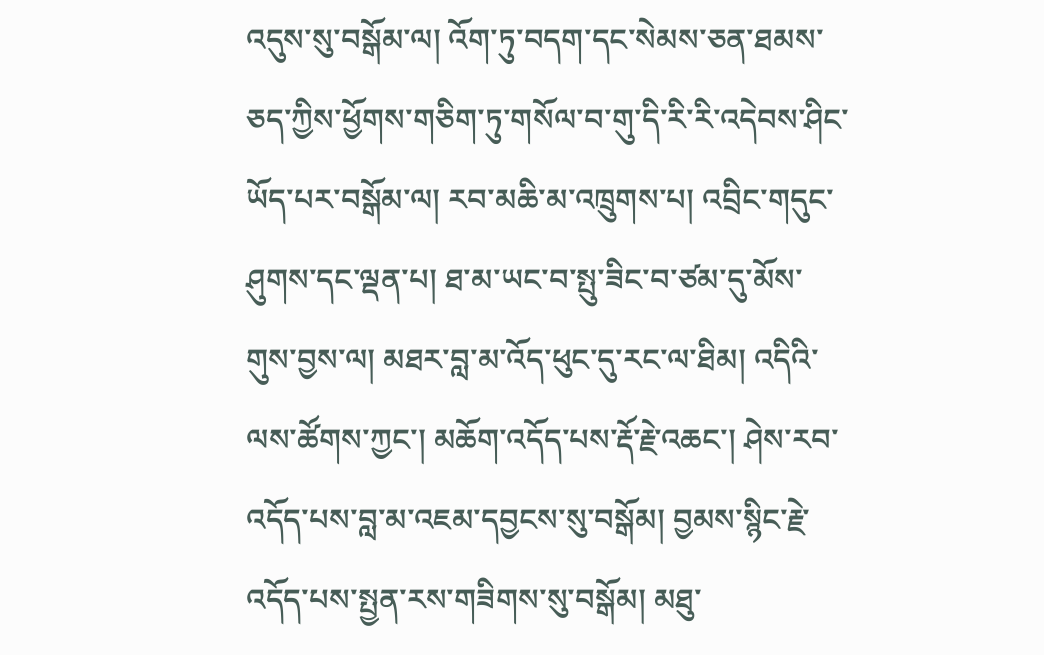འདུས་སུ་བསྒོམ་ལ། འོག་ཏུ་བདག་དང་སེམས་ཅན་ཐམས་ཅད་ཀྱིས་ཕྱོགས་གཅིག་ཏུ་གསོལ་བ་གུ་དི་རི་རི་འདེབས་ཤིང་ཡོད་པར་བསྒོམ་ལ། རབ་མཆི་མ་འཁྲུགས་པ། འབྲིང་གདུང་ཤུགས་དང་ལྡན་པ། ཐ་མ་ཡང་བ་སྤུ་ཟིང་བ་ཙམ་དུ་མོས་གུས་བྱས་ལ། མཐར་བླ་མ་འོད་ཕུང་དུ་རང་ལ་ཐིམ། འདིའི་ལས་ཚོགས་ཀྱང་། མཆོག་འདོད་པས་རྡོ་རྗེ་འཆང་། ཤེས་རབ་འདོད་པས་བླ་མ་འཇམ་དབྱངས་སུ་བསྒོམ། བྱམས་སྙིང་རྗེ་འདོད་པས་སྤྱན་རས་གཟིགས་སུ་བསྒོམ། མཐུ་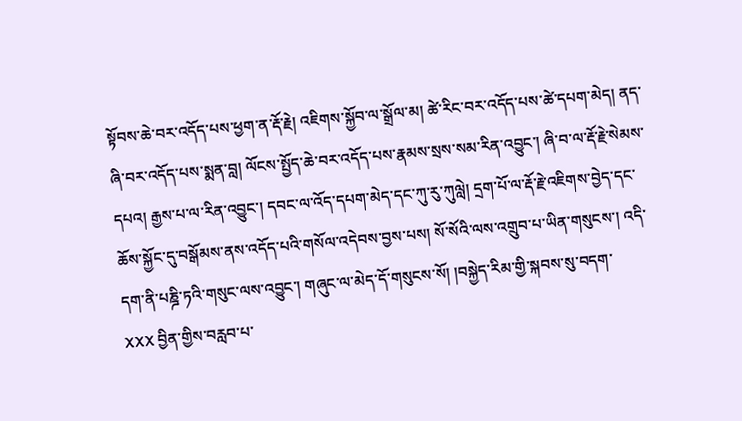སྟོབས་ཆེ་བར་འདོད་པས་ཕྱག་ན་རྡོ་རྗེ། འཇིགས་སྐྱོབ་ལ་སྒྲོལ་མ། ཚེ་རིང་བར་འདོད་པས་ཚེ་དཔག་མེད། ནད་ཞི་བར་འདོད་པས་སྨན་བླ། ལོངས་སྤྱོད་ཆེ་བར་འདོད་པས་རྣམས་སྲས་སམ་རིན་འབྱུང་། ཞི་བ་ལ་རྡོ་རྗེ་སེམས་དཔའ། རྒྱས་པ་ལ་རིན་འབྱུང་། དབང་ལ་འོད་དཔག་མེད་དང་ཀུ་རུ་ཀུལླེ། དྲག་པོ་ལ་རྡོ་རྗེ་འཇིགས་བྱེད་དང་ཆོས་སྐྱོང་དུ་བསྒོམས་ནས་འདོད་པའི་གསོལ་འདེབས་བྱས་པས། སོ་སོའི་ལས་འགྲུབ་པ་ཡིན་གསུངས་། འདི་དག་ནི་པཎྜི་ཏའི་གསུང་ལས་འབྱུང་། གཞུང་ལ་མེད་དོ་གསུངས་སོ། །བསྐྱེད་རིམ་གྱི་སྐབས་སུ་བདག་
XXX བྱིན་གྱིས་བརླབ་པ་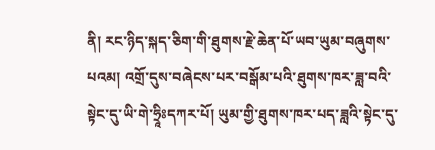ནི། རང་ཉིད་སྐད་ཅིག་གི་ཐུགས་རྗེ་ཆེན་པོ་ཡབ་ཡུམ་བཞུགས་པའམ། འགྲོ་དུས་བཞེངས་པར་བསྒོམ་པའི་ཐུགས་ཁར་ཟླ་བའི་སྟེང་དུ་ཡི་གེ་ཧྲཱིཿདཀར་པོ། ཡུམ་གྱི་ཐུགས་ཁར་པད་ཟླའི་སྟེང་དུ་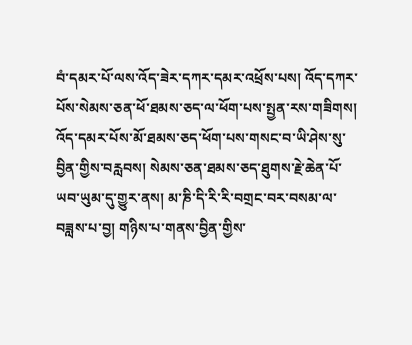བཾ་དམར་པོ་ལས་འོད་ཟེར་དཀར་དམར་འཕྲོས་པས། འོད་དཀར་པོས་སེམས་ཅན་ཕོ་ཐམས་ཅད་ལ་ཕོག་པས་སྤྱན་རས་གཟིགས། འོད་དམར་པོས་མོ་ཐམས་ཅད་ཕོག་པས་གསང་བ་ཡི་ཤེས་སུ་བྱིན་གྱིས་བརླབས། སེམས་ཅན་ཐམས་ཅད་ཐུགས་རྗེ་ཆེན་པོ་ཡབ་ཡུམ་དུ་གྱུར་ནས། མ་ཎི་དི་རི་རི་བགྲང་བར་བསམ་ལ་བཟླས་པ་བྱ། གཉིས་པ་གནས་བྱིན་གྱིས་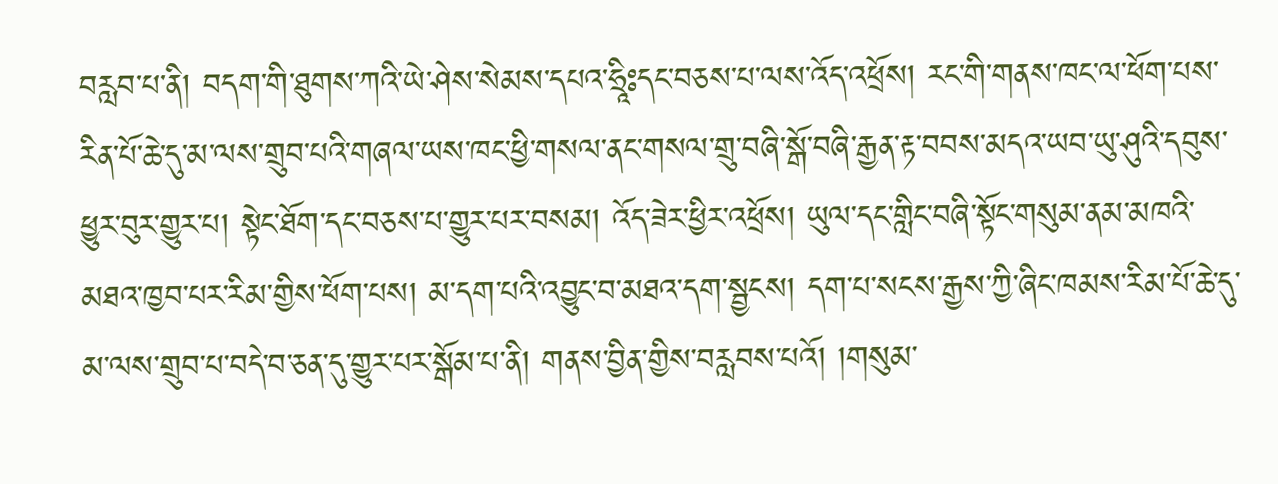བརླབ་པ་ནི། བདག་གི་ཐུགས་ཀའི་ཡེ་ཤེས་སེམས་དཔའ་ཧྲཱིཿདང་བཅས་པ་ལས་འོད་འཕྲོས། རང་གི་གནས་ཁང་ལ་ཕོག་པས་རིན་པོ་ཆེ་དུ་མ་ལས་གྲུབ་པའི་གཞལ་ཡས་ཁང་ཕྱི་གསལ་ནང་གསལ་གྲུ་བཞི་སྒོ་བཞི་རྒྱན་རྟ་བབས་མདའ་ཡབ་ཡུ་ཤུའི་དབུས་ཕྱུར་བུར་གྱུར་པ། སྟེང་ཐོག་དང་བཅས་པ་གྱུར་པར་བསམ། འོད་ཟེར་ཕྱིར་འཕྲོས། ཡུལ་དང་གླིང་བཞི་སྟོང་གསུམ་ནམ་མཁའི་མཐའ་ཁྱབ་པར་རིམ་གྱིས་ཕོག་པས། མ་དག་པའི་འབྱུང་བ་མཐའ་དག་སྦྱངས། དག་པ་སངས་རྒྱས་ཀྱི་ཞིང་ཁམས་རིམ་པོ་ཆེ་དུ་མ་ལས་གྲུབ་པ་བདེ་བ་ཅན་དུ་གྱུར་པར་སྒོམ་པ་ནི། གནས་བྱིན་གྱིས་བརླབས་པའོ། །གསུམ་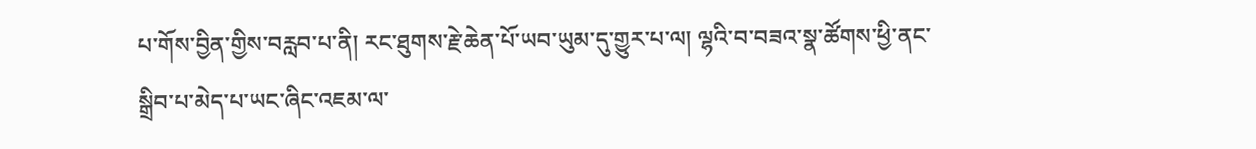པ་གོས་བྱིན་གྱིས་བརླབ་པ་ནི། རང་ཐུགས་རྗེ་ཆེན་པོ་ཡབ་ཡུམ་དུ་གྱུར་པ་ལ། ལྷའི་བ་བཟའ་སྣ་ཚོགས་ཕྱི་ནང་སྒྲིབ་པ་མེད་པ་ཡང་ཞིང་འཇམ་ལ་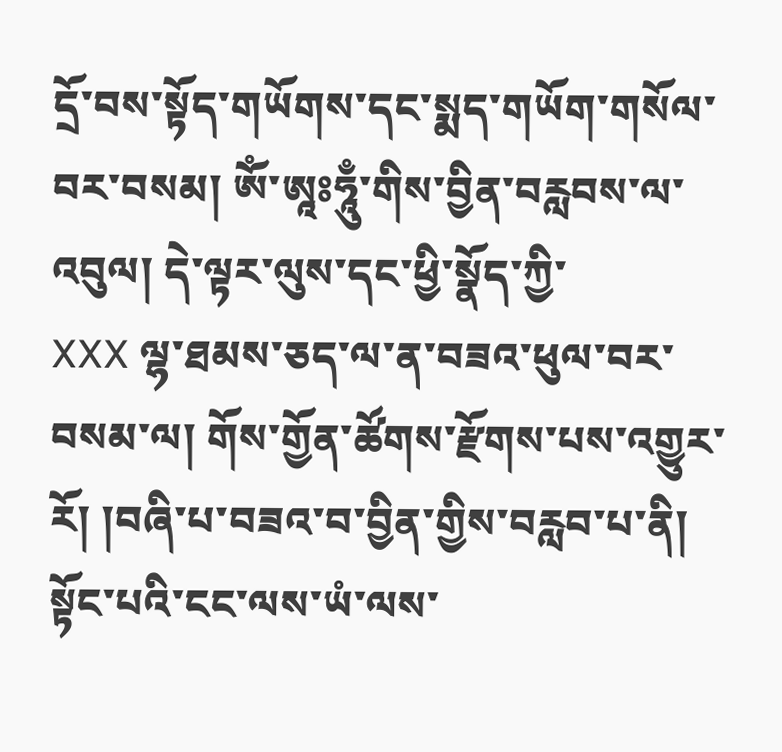དྲོ་བས་སྟོད་གཡོགས་དང་སྨད་གཡོག་གསོལ་བར་བསམ། ཨོཾ་ཨཱཿཧཱུྃ་གིས་བྱིན་བརླབས་ལ་འབུལ། དེ་ལྟར་ལུས་དང་ཕྱི་སྣོད་ཀྱི་
XXX ལྷ་ཐམས་ཅད་ལ་ན་བཟའ་ཕུལ་བར་བསམ་ལ། གོས་གྱོན་ཚོགས་རྫོགས་པས་འགྱུར་རོ། །བཞི་པ་བཟའ་བ་བྱིན་གྱིས་བརླབ་པ་ནི། སྟོང་པའི་ངང་ལས་ཡཾ་ལས་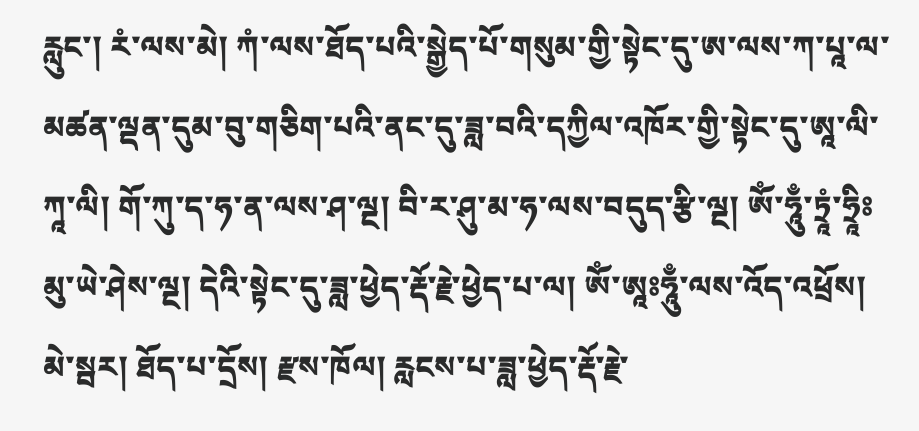རླུང་། རཾ་ལས་མེ། ཀཾ་ལས་ཐོད་པའི་སྒྱེད་པོ་གསུམ་གྱི་སྟེང་དུ་ཨ་ལས་ཀ་པཱ་ལ་མཚན་ལྡན་དུམ་བུ་གཅིག་པའི་ནང་དུ་ཟླ་བའི་དཀྱིལ་འཁོར་གྱི་སྟེང་དུ་ཨཱ་ལི་ཀཱ་ལི། གོ་ཀུ་ད་ཧ་ན་ལས་ཤ་ལྔ། བི་ར་ཤུ་མ་ཧ་ལས་བདུད་རྩི་ལྔ། ཨོཾ་ཧཱུྃ་ཏྲཱཾ་ཧྲཱིཿམུ་ཡེ་ཤེས་ལྔ། དེའི་སྟེང་དུ་ཟླ་ཕྱེད་རྡོ་རྗེ་ཕྱེད་པ་ལ། ཨོཾ་ཨཱཿཧཱུྃ་ལས་འོད་འཕྲོས། མེ་སྦར། ཐོད་པ་དྲོས། རྫས་ཁོལ། རླངས་པ་ཟླ་ཕྱེད་རྡོ་རྗེ་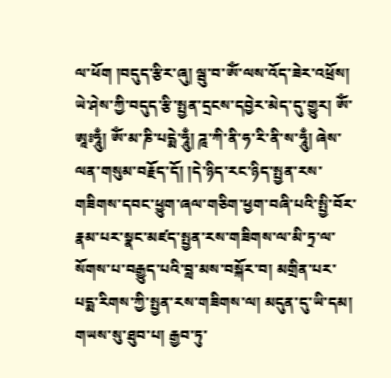ལ་ཕོག །བདུད་རྩིར་ཞུ། ལྦུ་བ་ཨོཾ་ལས་འོད་ཟེར་འཕྲོས། ཡེ་ཤེས་ཀྱི་བདུད་རྩི་སྤྱན་དྲངས་དབྱེར་མེད་དུ་གྱུར། ཨོཾ་ཨཱཿཧཱུྃ། ཨོཾ་མ་ཎི་པདྨེ་ཧཱུྃ། ཌཱ་ཀི་ནི་ཧ་རི་ནི་ས་ཧཱུྃ། ཞེས་ལན་གསུམ་བརྗོད་དོ། །དེ་ཉིད་རང་ཉིད་སྤྱན་རས་གཟིགས་དབང་ཕྱུག་ཞལ་གཅིག་ཕྱག་བཞི་པའི་སྤྱི་བོར་རྣམ་པར་སྣང་མཛད་སྤྱན་རས་གཟིགས་ལ་མི་ཏྲ་ལ་སོགས་པ་བརྒྱུད་པའི་བླ་མས་བསྐོར་བ། མགྲིན་པར་པདྨ་རིགས་ཀྱི་སྤྱན་རས་གཟིགས་ལ། མདུན་དུ་ཡི་དམ། གཡས་སུ་ཐུབ་པ། རྒྱབ་ཏུ་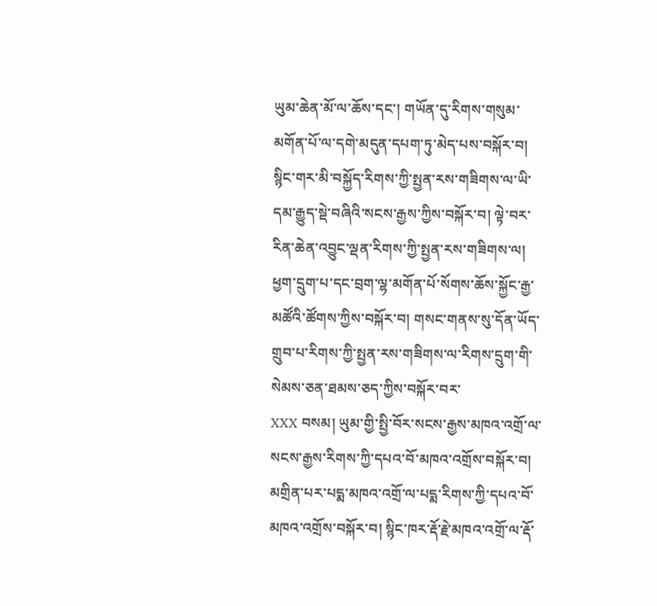ཡུམ་ཆེན་མོ་ལ་ཆོས་དང་། གཡོན་དུ་རིགས་གསུམ་མགོན་པོ་ལ་དགེ་མདུན་དཔག་ཏུ་མེད་པས་བསྐོར་བ། སྙིང་གར་མི་བསྐྱོད་རིགས་ཀྱི་སྤྱན་རས་གཟིགས་ལ་ཡི་དམ་རྒྱུད་སྡེ་བཞིའི་སངས་རྒྱས་ཀྱིས་བསྐོར་བ། ལྟེ་བར་རིན་ཆེན་འབྱུང་ལྡན་རིགས་ཀྱི་སྤྱན་རས་གཟིགས་ལ། ཕྱག་དྲུག་པ་དང་བྲག་ལྷ་མགོན་པོ་སོགས་ཆོས་སྐྱོང་རྒྱ་མཚོའི་ཚོགས་ཀྱིས་བསྐོར་བ། གསང་གནས་སུ་དོན་ཡོད་གྲུབ་པ་རིགས་ཀྱི་སྤྱན་རས་གཟིགས་ལ་རིགས་དྲུག་གི་སེམས་ཅན་ཐམས་ཅད་ཀྱིས་བསྐོར་བར་
XXX བསམ། ཡུམ་གྱི་སྤྱི་བོར་སངས་རྒྱས་མཁའ་འགྲོ་ལ་སངས་རྒྱས་རིགས་ཀྱི་དཔའ་བོ་མཁའ་འགྲོས་བསྐོར་བ། མགྲིན་པར་པདྨ་མཁའ་འགྲོ་ལ་པདྨ་རིགས་ཀྱི་དཔའ་བོ་མཁའ་འགྲོས་བསྐོར་བ། སྙིང་ཁར་རྡོ་རྗེ་མཁའ་འགྲོ་ལ་རྡོ་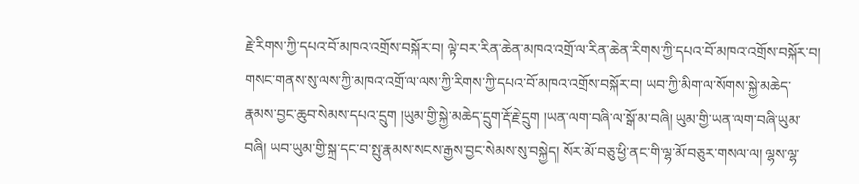རྗེ་རིགས་ཀྱི་དཔའ་བོ་མཁའ་འགྲོས་བསྐོར་བ། ལྟེ་བར་རིན་ཆེན་མཁའ་འགྲོ་ལ་རིན་ཆེན་རིགས་ཀྱི་དཔའ་བོ་མཁའ་འགྲོས་བསྐོར་བ། གསང་གནས་སུ་ལས་ཀྱི་མཁའ་འགྲོ་ལ་ལས་ཀྱི་རིགས་ཀྱི་དཔའ་བོ་མཁའ་འགྲོས་བསྐོར་བ། ཡབ་ཀྱི་མིག་ལ་སོགས་སྐྱེ་མཆེད་རྣམས་བྱང་ཆུབ་སེམས་དཔའ་དྲུག །ཡུམ་གྱི་སྐྱེ་མཆེད་དྲུག་རྡོ་རྗེ་དྲུག །ཡན་ལག་བཞི་ལ་སྒོ་མ་བཞི། ཡུམ་གྱི་ཡན་ལག་བཞི་ཡུམ་བཞི། ཡབ་ཡུམ་གྱི་སྐྲ་དང་བ་སྤུ་རྣམས་སངས་རྒྱས་བྱང་སེམས་སུ་བསྐྱེད། སོར་མོ་བཅུ་ཕྱི་ནང་གི་ལྷ་མོ་བཅུར་གསལ་ལ། ལྷས་ལྷ་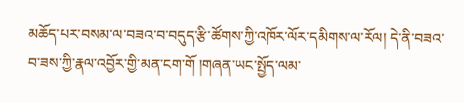མཆོད་པར་བསམ་ལ་བཟའ་བ་བདུད་རྩི་ཚོགས་ཀྱི་འཁོར་ལོར་དམིགས་ལ་རོལ། དེ་ནི་བཟའ་བ་ཟས་ཀྱི་རྣལ་འབྱོར་གྱི་མན་ངག་གོ །གཞན་ཡང་སྤྱོད་ལམ་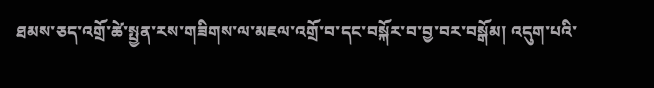ཐམས་ཅད་འགྲོ་ཚེ་སྤྱན་རས་གཟིགས་ལ་མཇལ་འགྲོ་བ་དང་བསྐོར་བ་བྱ་བར་བསྒོམ། འདུག་པའི་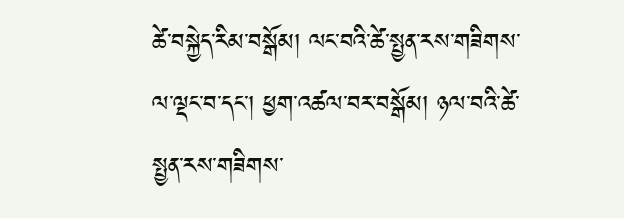ཚེ་བསྐྱེད་རིམ་བསྒོམ། ལང་བའི་ཚེ་སྤྱན་རས་གཟིགས་ལ་ལྡང་བ་དང་། ཕྱག་འཚལ་བར་བསྒོམ། ཉལ་བའི་ཚེ་སྤྱན་རས་གཟིགས་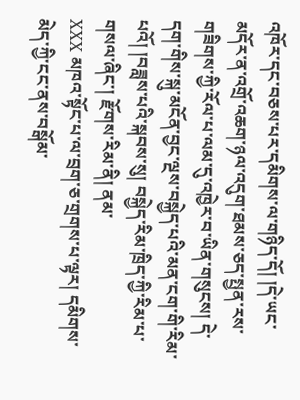འཁོར་དང་བཅས་པར་དམིགས་ལ་གཉིད་དོ། །དེ་ཡང་མདོར་ན་འགྲོ་འཆག་ཉལ་འདུག་ཐམས་ཅད་སྤྱན་རས་གཟིགས་ཀྱི་རོལ་པ་ལམ་དུ་འཁྱེར་བ་ཡིན་གསུངས། དེ་དག་གིས་སྐུ་མངོན་བྱང་ལྔས་བསྐྱེད་པའི་མན་ངག་གི་རིམ་པའོ། །བཟླས་པའི་སྐབས་སུ། བསྐྱེད་རིམ་ཁྲིད་ཀྱི་རིམ་པ་གསལ་ཞིང་། རྫོགས་རིམ་ནི། ནམ་
XXX མཁའ་སྟོང་པ་ལ་བྲག་ཅ་གྲགས་པ་ལྟར། དམིགས་མེད་ཀྱི་ངང་ནས་བསྒོམ་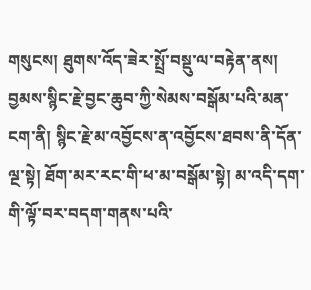གསུངས། ཐུགས་འོད་ཟེར་སྤྲོ་བསྡུ་ལ་བརྟེན་ནས། བྱམས་སྙིང་རྗེ་བྱང་ཆུབ་ཀྱི་སེམས་བསྒོམ་པའི་མན་ངག་ནི། སྙིང་རྗེ་མ་འབྱོངས་ན་འབྱོངས་ཐབས་ནི་དོན་ལྔ་སྟེ། ཐོག་མར་རང་གི་ཕ་མ་བསྒོམ་སྟེ། མ་འདི་དག་གི་ལྟོ་བར་བདག་གནས་པའི་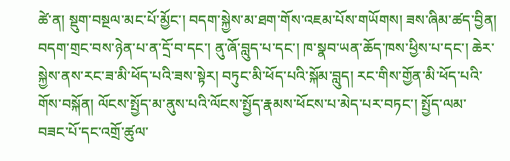ཚེ་ན། སྡུག་བསྔལ་མང་པོ་མྱོང་། བདག་སྐྱེས་མ་ཐག་གོས་འཇམ་པོས་གཡོགས། ཟས་ཞིམ་ཚད་བྱིན། བདག་གྲང་བས་ཉེན་པ་ན་དྲོ་བ་དང་། ནུ་ཞོ་བླུད་པ་དང་། ཁ་སྣབ་ཡན་ཆོད་ཁས་ཕྱིས་པ་དང་། ཆེར་སྐྱེས་ནས་རང་ཟ་མི་ཕོད་པའི་ཟས་སྟེར། བཏུང་མི་ཕོད་པའི་སྐོམ་བླུད། རང་གིས་གྱོན་མི་ཕོད་པའི་གོས་བསྐོན། ལོངས་སྤྱོད་མ་ནུས་པའི་ལོངས་སྤྱོད་རྣམས་ཕོངས་པ་མེད་པར་བཏང་། སྤྱོད་ལམ་བཟང་པོ་དང་འགྲོ་ཚུལ་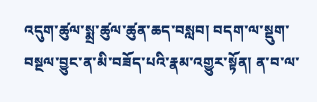འདུག་ཚུལ་སྨྲ་ཚུལ་ཚུན་ཆད་བསླབ། བདག་ལ་སྡུག་བསྔལ་བྱུང་ན་མི་བཟོད་པའི་རྣམ་འགྱུར་སྟོན། ན་བ་ལ་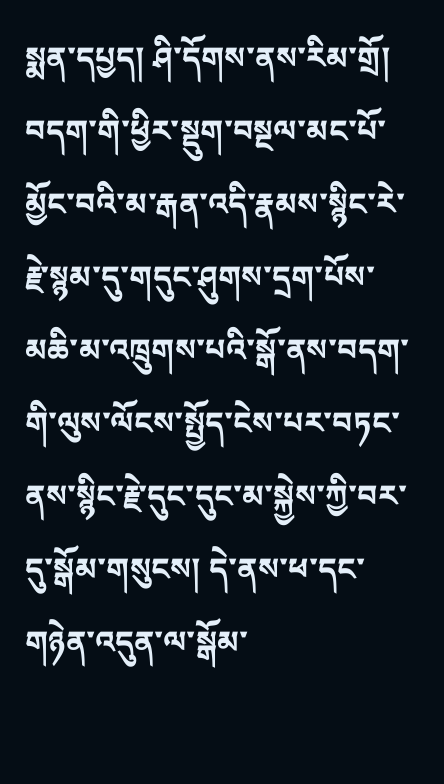སྨན་དཔྱད། ཤི་དོགས་ནས་རིམ་གྲོ། བདག་གི་ཕྱིར་སྡུག་བསྔལ་མང་པོ་མྱོང་བའི་མ་རྒན་འདི་རྣམས་སྙིང་རེ་རྗེ་སྙམ་དུ་གདུང་ཤུགས་དྲག་པོས་མཆི་མ་འཁྲུགས་པའི་སྒོ་ནས་བདག་གི་ལུས་ལོངས་སྤྱོད་ངེས་པར་བཏང་ནས་སྙིང་རྗེ་དུང་དུང་མ་སྐྱེས་ཀྱི་བར་དུ་སྒོམ་གསུངས། དེ་ནས་ཕ་དང་གཉེན་འདུན་ལ་སྒོམ་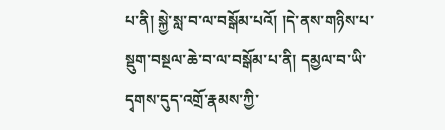པ་ནི། སྐྱེ་སླ་བ་ལ་བསྒོམ་པའོ། །དེ་ནས་གཉིས་པ་སྡུག་བསྔལ་ཆེ་བ་ལ་བསྒོམ་པ་ནི། དམྱལ་བ་ཡི་དྭགས་དུད་འགྲོ་རྣམས་ཀྱི་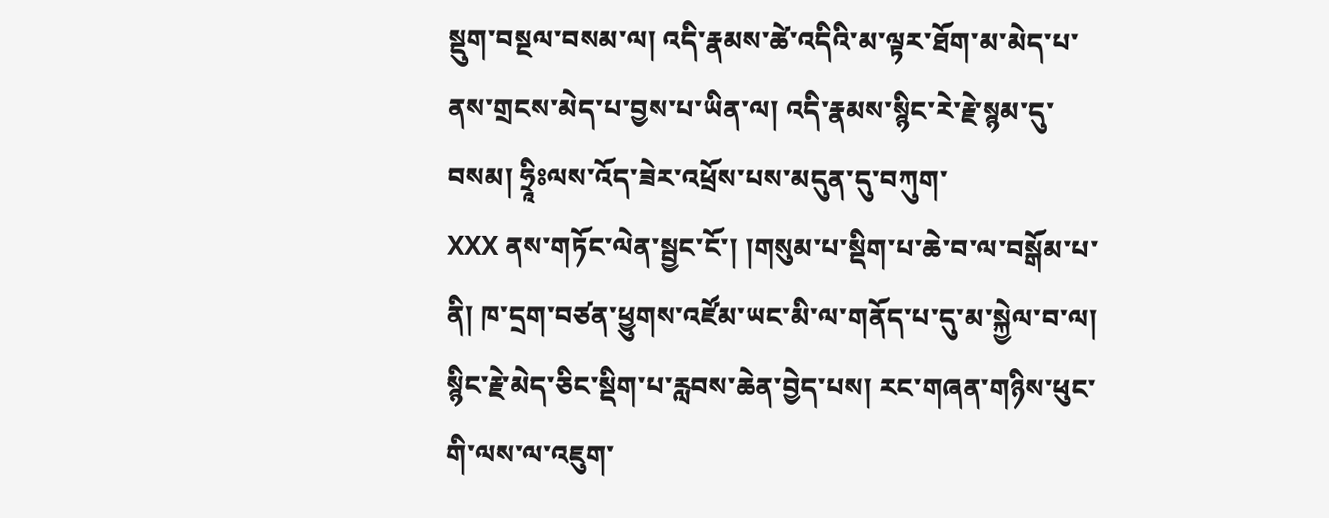སྡུག་བསྔལ་བསམ་ལ། འདི་རྣམས་ཚེ་འདིའི་མ་ལྟར་ཐོག་མ་མེད་པ་ནས་གྲངས་མེད་པ་བྱས་པ་ཡིན་ལ། འདི་རྣམས་སྙིང་རེ་རྗེ་སྙམ་དུ་བསམ། ཧྲཱིཿལས་འོད་ཟེར་འཕྲོས་པས་མདུན་དུ་བཀུག་
XXX ནས་གཏོང་ལེན་སྦྱང་ངོ་། །གསུམ་པ་སྡིག་པ་ཆེ་བ་ལ་བསྒོམ་པ་ནི། ཁ་དྲག་བཙན་ཕྱུགས་འཛོམ་ཡང་མི་ལ་གནོད་པ་དུ་མ་སྐྱེལ་བ་ལ། སྙིང་རྗེ་མེད་ཅིང་སྡིག་པ་རླབས་ཆེན་བྱེད་པས། རང་གཞན་གཉིས་ཕུང་གི་ལས་ལ་འཇུག་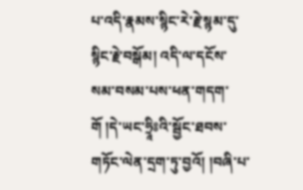པ་འདི་རྣམས་སྙིང་རེ་རྗེ་སྙམ་དུ་སྙིང་རྗེ་བསྒོམ། འདི་ལ་དངོས་སམ་བསམ་པས་ཕན་གདག་གོ །དེ་ཡང་ཧྲཱིཿའི་སྦྱོང་ཐབས་གཏོང་ལེན་དྲག་ཏུ་བྱའོ། །བཞི་པ་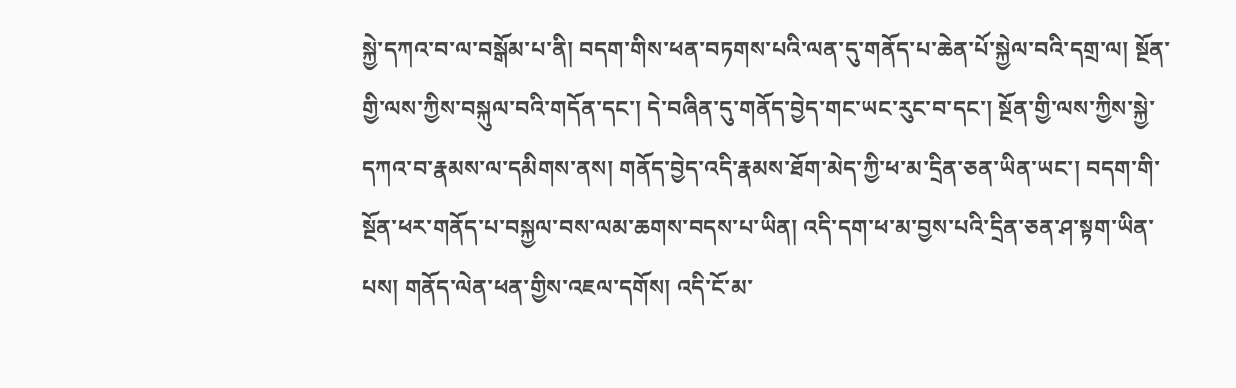སྐྱེ་དཀའ་བ་ལ་བསྒོམ་པ་ནི། བདག་གིས་ཕན་བཏགས་པའི་ལན་དུ་གནོད་པ་ཆེན་པོ་སྐྱེལ་བའི་དགྲ་ལ། སྔོན་གྱི་ལས་ཀྱིས་བསྐུལ་བའི་གདོན་དང་། དེ་བཞིན་དུ་གནོད་བྱེད་གང་ཡང་རུང་བ་དང་། སྔོན་གྱི་ལས་ཀྱིས་སྐྱེ་དཀའ་བ་རྣམས་ལ་དམིགས་ནས། གནོད་བྱེད་འདི་རྣམས་ཐོག་མེད་ཀྱི་ཕ་མ་དྲིན་ཅན་ཡིན་ཡང་། བདག་གི་སྔོན་ཕར་གནོད་པ་བསྐྱལ་བས་ལམ་ཆགས་བདས་པ་ཡིན། འདི་དག་ཕ་མ་བྱས་པའི་དྲིན་ཅན་ཤ་སྟག་ཡིན་པས། གནོད་ལེན་ཕན་གྱིས་འཇལ་དགོས། འདི་ངོ་མ་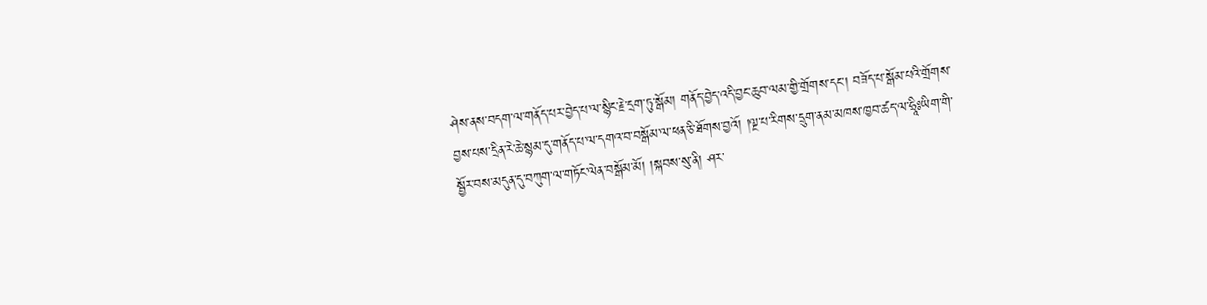ཤེས་ནས་བདག་ལ་གནོད་པར་བྱེད་པ་ལ་སྙིང་རྗེ་དྲག་ཏུ་སྒོམ། གནོད་བྱེད་འདི་བྱང་ཆུབ་ལམ་གྱི་གྲོགས་དང་། བཟོད་པ་སྒོམ་པའི་གྲོགས་བྱས་པས་དྲིན་རེ་ཆེ་སྙམ་དུ་གནོད་པ་ལ་དགའ་བ་བསྒོམ་ལ་ཕན་ཅི་ཐོགས་བྱའོ། །ལྔ་པ་རིགས་དྲུག་ནམ་མཁས་ཁྱབ་ཚད་ལ་ཧྲཱིཿཡིག་གི་སྦྱོར་བས་མདུན་དུ་བཀུག་ལ་གཏོང་ལེན་བསྒོམ་མོ། །སྐབས་སུ་ནི། ཤར་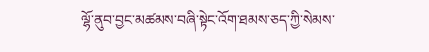ལྷོ་ནུབ་བྱང་མཚམས་བཞི་སྟེང་འོག་ཐམས་ཅད་ཀྱི་སེམས་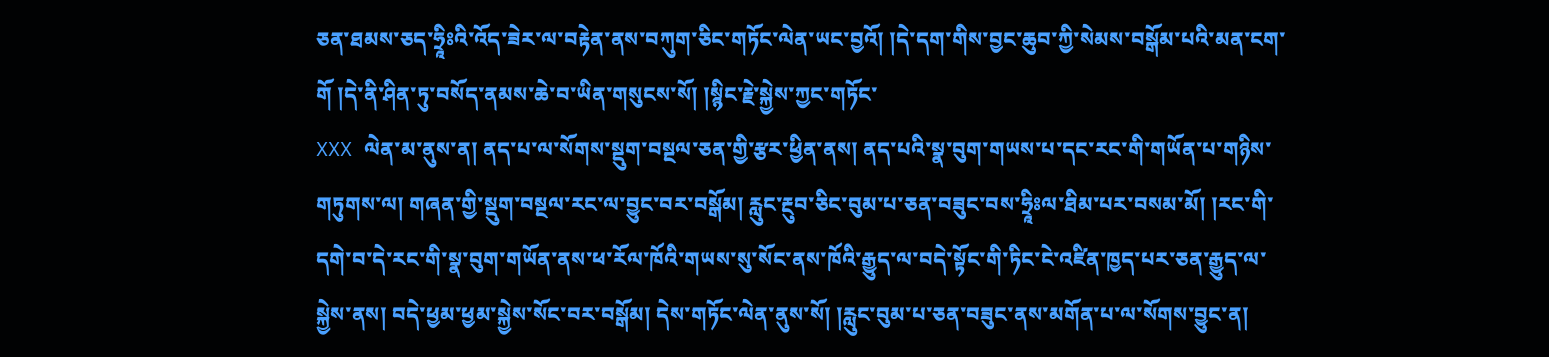ཅན་ཐམས་ཅད་ཧྲཱིཿའི་འོད་ཟེར་ལ་བརྟེན་ནས་བཀུག་ཅིང་གཏོང་ལེན་ཡང་བྱའོ། །དེ་དག་གིས་བྱང་ཆུབ་ཀྱི་སེམས་བསྒོམ་པའི་མན་ངག་གོ །དེ་ནི་ཤིན་ཏུ་བསོད་ནམས་ཆེ་བ་ཡིན་གསུངས་སོ། །སྙིང་རྗེ་སྐྱེས་ཀྱང་གཏོང་
XXX ལེན་མ་ནུས་ན། ནད་པ་ལ་སོགས་སྡུག་བསྔལ་ཅན་གྱི་རྩར་ཕྱིན་ནས། ནད་པའི་སྣ་བུག་གཡས་པ་དང་རང་གི་གཡོན་པ་གཉིས་གཏུགས་ལ། གཞན་གྱི་སྡུག་བསྔལ་རང་ལ་བྱུང་བར་བསྒོམ། རླུང་རྔུབ་ཅིང་བུམ་པ་ཅན་བཟུང་བས་ཧྲཱིཿལ་ཐིམ་པར་བསམ་མོ། །རང་གི་དགེ་བ་དེ་རང་གི་སྣ་བུག་གཡོན་ནས་ཕ་རོལ་ཁོའི་གཡས་སུ་སོང་ནས་ཁོའི་རྒྱུད་ལ་བདེ་སྟོང་གི་ཏིང་ངེ་འཛིན་ཁྱད་པར་ཅན་རྒྱུད་ལ་སྐྱེས་ནས། བདེ་ཕྱམ་ཕྱམ་སྐྱེས་སོང་བར་བསྒོམ། དེས་གཏོང་ལེན་ནུས་སོ། །རླུང་བུམ་པ་ཅན་བཟུང་ནས་མགོན་པ་ལ་སོགས་བྱུང་ན།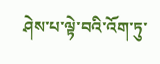ཤེས་པ་ལྟེ་བའི་འོག་ཏུ་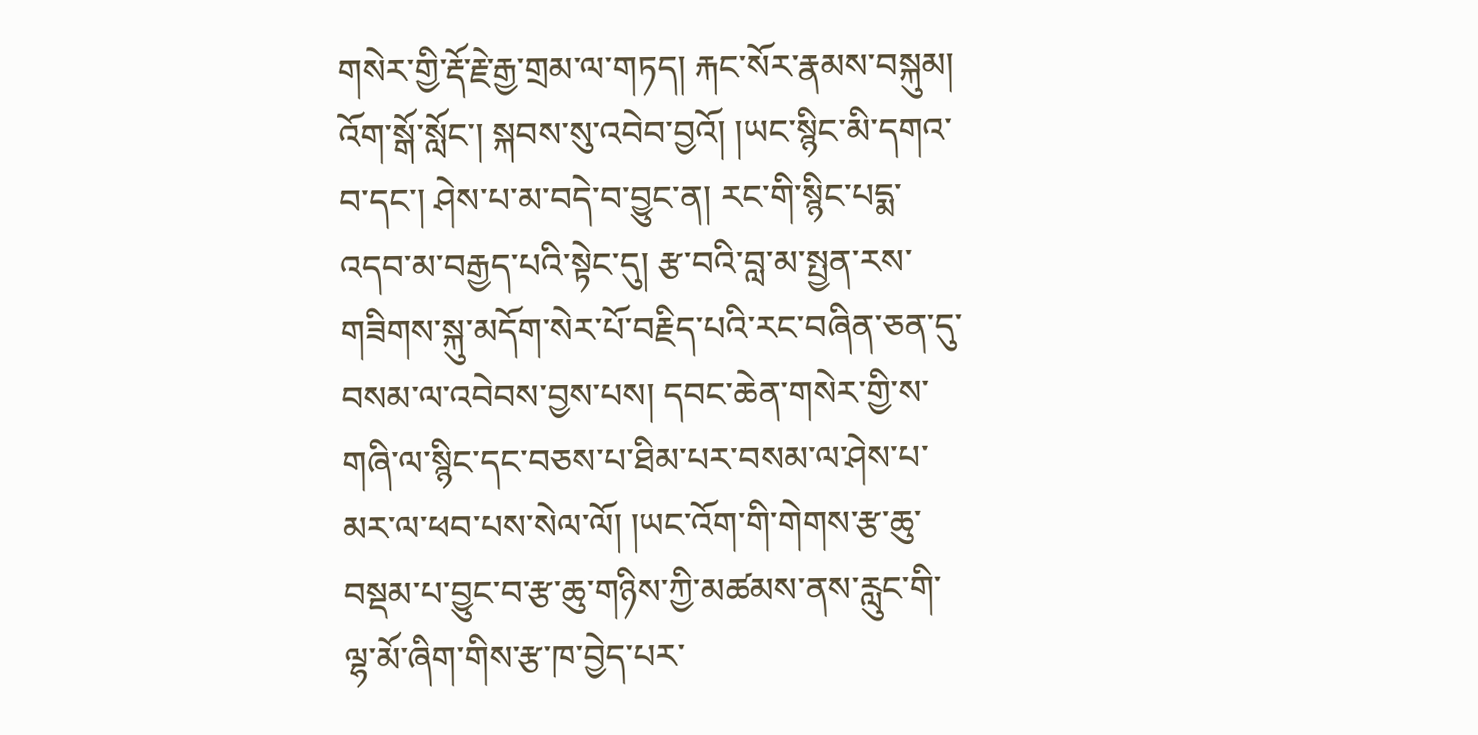གསེར་གྱི་རྡོ་རྗེ་རྒྱ་གྲམ་ལ་གཏད། རྐང་སོར་རྣམས་བསྐུམ། འོག་སྒོ་སློང་། སྐབས་སུ་འབེབ་བྱའོ། །ཡང་སྙིང་མི་དགའ་བ་དང་། ཤེས་པ་མ་བདེ་བ་བྱུང་ན། རང་གི་སྙིང་པདྨ་འདབ་མ་བརྒྱད་པའི་སྟེང་དུ། རྩ་བའི་བླ་མ་སྤྱན་རས་གཟིགས་སྐུ་མདོག་སེར་པོ་བརྗིད་པའི་རང་བཞིན་ཅན་དུ་བསམ་ལ་འབེབས་བྱས་པས། དབང་ཆེན་གསེར་གྱི་ས་གཞི་ལ་སྙིང་དང་བཅས་པ་ཐིམ་པར་བསམ་ལ་ཤེས་པ་མར་ལ་ཕབ་པས་སེལ་ལོ། །ཡང་འོག་གི་གེགས་རྩ་ཆུ་བསྡམ་པ་བྱུང་བ་རྩ་ཆུ་གཉིས་ཀྱི་མཚམས་ནས་རླུང་གི་ལྷ་མོ་ཞིག་གིས་རྩ་ཁ་བྱེད་པར་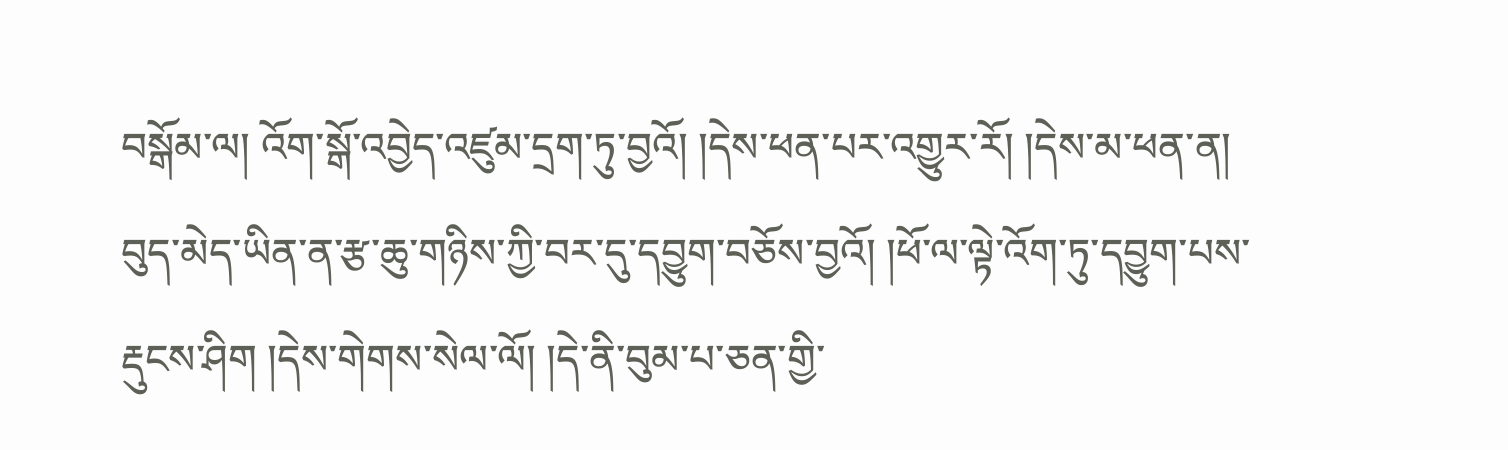བསྒོམ་ལ། འོག་སྒོ་འབྱེད་འཛུམ་དྲག་ཏུ་བྱའོ། །དེས་ཕན་པར་འགྱུར་རོ། །དེས་མ་ཕན་ན། བུད་མེད་ཡིན་ན་རྩ་ཆུ་གཉིས་ཀྱི་བར་དུ་དབྱུག་བཅོས་བྱའོ། །ཕོ་ལ་ལྟེ་འོག་ཏུ་དབྱུག་པས་རྡུངས་ཤིག །དེས་གེགས་སེལ་ལོ། །དེ་ནི་བུམ་པ་ཅན་གྱི་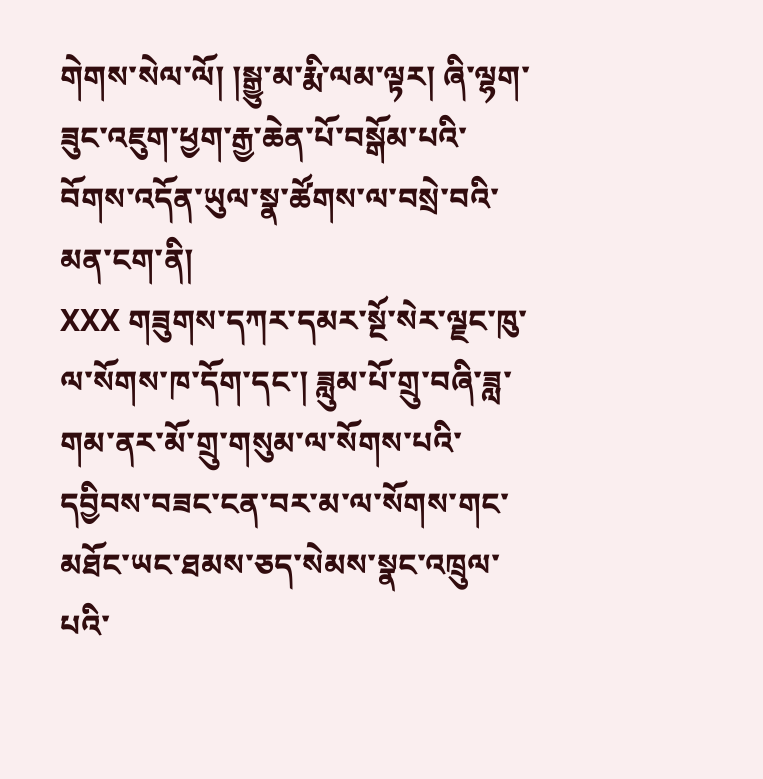གེགས་སེལ་ལོ། །སྒྱུ་མ་རྨི་ལམ་ལྟར། ཞི་ལྷག་ཟུང་འཇུག་ཕྱག་རྒྱ་ཆེན་པོ་བསྒོམ་པའི་བོགས་འདོན་ཡུལ་སྣ་ཚོགས་ལ་བསྲེ་བའི་མན་ངག་ནི།
XXX གཟུགས་དཀར་དམར་སྔོ་སེར་ལྗང་ཁུ་ལ་སོགས་ཁ་དོག་དང་། ཟླུམ་པོ་གྲུ་བཞི་ཟླ་གམ་ནར་མོ་གྲུ་གསུམ་ལ་སོགས་པའི་དབྱིབས་བཟང་ངན་བར་མ་ལ་སོགས་གང་མཐོང་ཡང་ཐམས་ཅད་སེམས་སྣང་འཁྲུལ་པའི་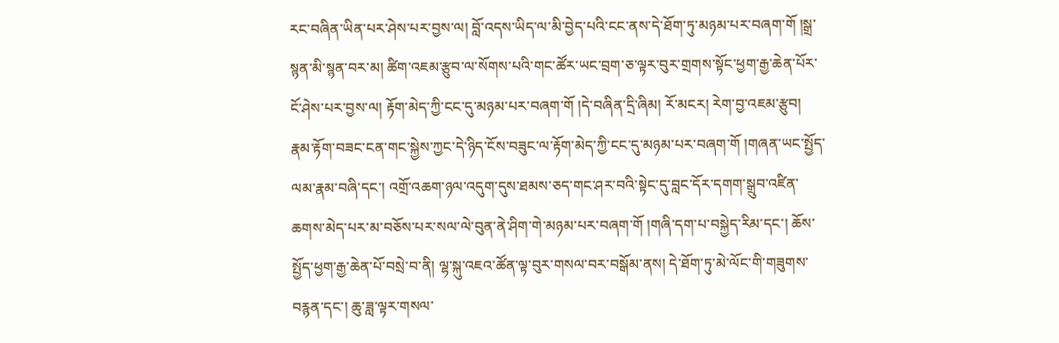རང་བཞིན་ཡིན་པར་ཤེས་པར་བྱས་ལ། བློ་འདས་ཡིད་ལ་མི་བྱེད་པའི་ངང་ནས་དེ་ཐོག་ཏུ་མཉམ་པར་བཞག་གོ །སྒྲ་སྙན་མི་སྙན་བར་མ། ཚིག་འཇམ་རྩུབ་ལ་སོགས་པའི་གང་ཚོར་ཡང་བྲག་ཅ་ལྟར་བུར་གྲགས་སྟོང་ཕྱག་རྒྱ་ཆེན་པོར་ངོ་ཤེས་པར་བྱས་ལ། རྟོག་མེད་ཀྱི་ངང་དུ་མཉམ་པར་བཞག་གོ །དེ་བཞིན་དྲི་ཞིམ། རོ་མངར། རེག་བྱ་འཇམ་རྩུབ། རྣམ་རྟོག་བཟང་ངན་གང་སྐྱེས་ཀྱང་དེ་ཉིད་ངོས་བཟུང་ལ་རྟོག་མེད་ཀྱི་ངང་དུ་མཉམ་པར་བཞག་གོ །གཞན་ཡང་སྤྱོད་ལམ་རྣམ་བཞི་དང་། འགྲོ་འཆག་ཉལ་འདུག་དུས་ཐམས་ཅད་གང་ཤར་བའི་སྟེང་དུ་བླང་དོར་དགག་སྒྲུབ་འཛིན་ཆགས་མེད་པར་མ་བཅོས་པར་སལ་ལེ་བུན་ནེ་ཤིག་གེ་མཉམ་པར་བཞག་གོ །གཞི་དག་པ་བསྐྱེད་རིམ་དང་། ཆོས་སྤྱོད་ཕྱག་རྒྱ་ཆེན་པོ་བསྲེ་བ་ནི། ལྷ་སྐུ་འཇའ་ཚོན་ལྟ་བུར་གསལ་བར་བསྒོམ་ནས། དེ་ཐོག་ཏུ་མེ་ལོང་གི་གཟུགས་བརྙན་དང་། ཆུ་ཟླ་ལྟར་གསལ་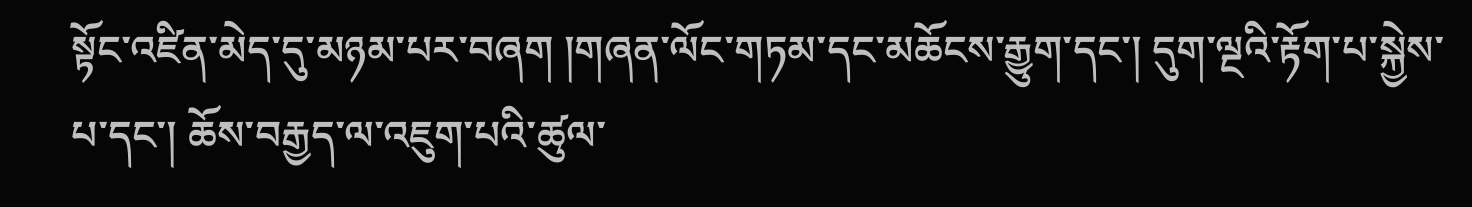སྟོང་འཛིན་མེད་དུ་མཉམ་པར་བཞག །གཞན་ལོང་གཏམ་དང་མཆོངས་རྒྱུག་དང་། དུག་ལྔའི་རྟོག་པ་སྐྱེས་པ་དང་། ཆོས་བརྒྱད་ལ་འཇུག་པའི་ཚུལ་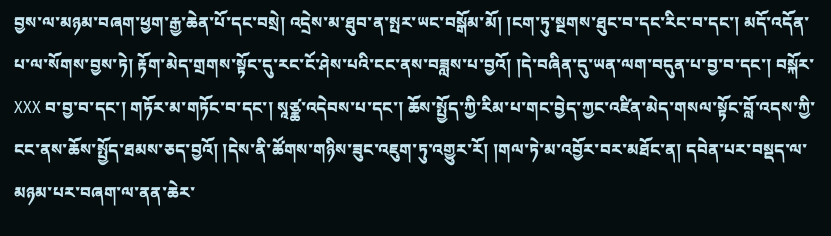བྱས་ལ་མཉམ་བཞག་ཕྱག་རྒྱ་ཆེན་པོ་དང་བསྲེ། འདྲེས་མ་ཐུབ་ན་སྤར་ཡང་བསྒོམ་མོ། །ངག་ཏུ་སྔགས་ཐུང་བ་དང་རིང་བ་དང་། མདོ་འདོན་པ་ལ་སོགས་བྱས་ཏེ། རྟོག་མེད་གྲགས་སྟོང་དུ་རང་ངོ་ཤེས་པའི་ངང་ནས་བཟླས་པ་བྱའོ། །དེ་བཞིན་དུ་ཡན་ལག་བདུན་པ་བྱ་བ་དང་། བསྐོར་
XXX བ་བྱ་བ་དང་། གཏོར་མ་གཏོང་བ་དང་། སཱཙྪ་འདེབས་པ་དང་། ཆོས་སྤྱོད་ཀྱི་རིམ་པ་གང་བྱེད་ཀྱང་འཛིན་མེད་གསལ་སྟོང་བློ་འདས་ཀྱི་ངང་ནས་ཆོས་སྤྱོད་ཐམས་ཅད་བྱའོ། །དེས་ནི་ཚོགས་གཉིས་ཟུང་འཇུག་ཏུ་འགྱུར་རོ། །གལ་ཏེ་མ་འབྱོར་བར་མཐོང་ན། དབེན་པར་བསྡད་ལ་མཉམ་པར་བཞག་ལ་ནན་ཆེར་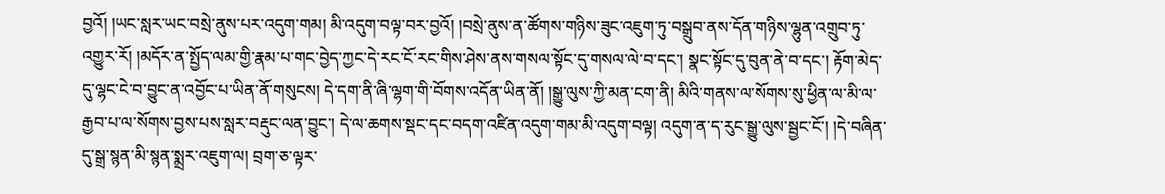བྱའོ། །ཡང་སླར་ཡང་བསྲེ་ནུས་པར་འདུག་གམ། མི་འདུག་བལྟ་བར་བྱའོ། །བསྲེ་ནུས་ན་ཚོགས་གཉིས་ཟུང་འཇུག་ཏུ་བསྒྲུབ་ནས་དོན་གཉིས་ལྷུན་འགྲུབ་ཏུ་འགྱུར་རོ། །མདོར་ན་སྤྱོད་ལམ་གྱི་རྣམ་པ་གང་བྱེད་ཀྱང་དེ་རང་ངོ་རང་གིས་ཤེས་ནས་གསལ་སྟོང་དུ་གསལ་ལེ་བ་དང་། སྣང་སྟོང་དུ་བུན་ནེ་བ་དང་། རྟོག་མེད་དུ་ལྷང་ངེ་བ་བྱུང་ན་འབྱོང་པ་ཡིན་ནོ་གསུངས། དེ་དག་ནི་ཞི་ལྷག་གི་བོགས་འདོན་ཡིན་ནོ། །སྒྱུ་ལུས་ཀྱི་མན་ངག་ནི། མིའི་གནས་ལ་སོགས་སུ་ཕྱིན་ལ་མི་ལ་རྒྱབ་པ་ལ་སོགས་བྱས་པས་སླར་བརྡུང་ལན་བྱུང་། དེ་ལ་ཆགས་སྡང་དང་བདག་འཛིན་འདུག་གམ་མི་འདུག་བལྟ། འདུག་ན་ད་རུང་སྒྱུ་ལུས་སྦྱང་ངོ་། །དེ་བཞིན་དུ་སྒྲ་སྙན་མི་སྙན་སྨྲར་འཇུག་ལ། བྲག་ཅ་ལྟར་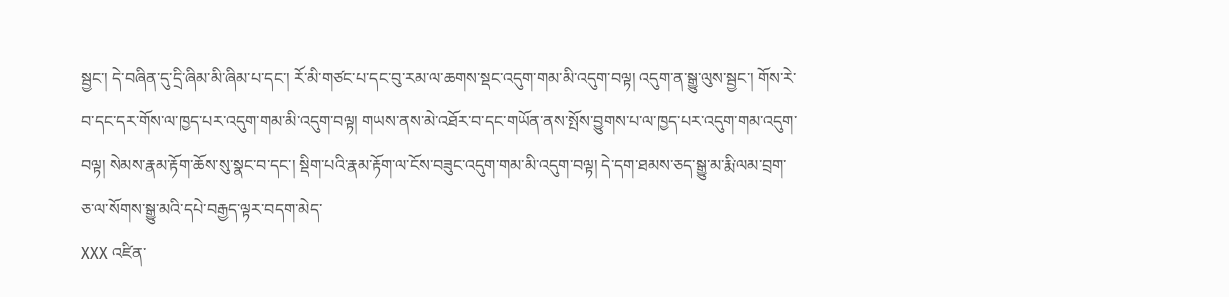སྦྱང་། དེ་བཞིན་དུ་དྲི་ཞིམ་མི་ཞིམ་པ་དང་། རོ་མི་གཙང་པ་དང་བུ་རམ་ལ་ཆགས་སྡང་འདུག་གམ་མི་འདུག་བལྟ། འདུག་ན་སྒྱུ་ལུས་སྦྱང་། གོས་རེ་བ་དང་དར་གོས་ལ་ཁྱད་པར་འདུག་གམ་མི་འདུག་བལྟ། གཡས་ནས་མེ་འཐོར་བ་དང་གཡོན་ནས་སྤོས་བྱུགས་པ་ལ་ཁྱད་པར་འདུག་གམ་འདུག་བལྟ། སེམས་རྣམ་རྟོག་ཆོས་སུ་སྣང་བ་དང་། སྡིག་པའི་རྣམ་རྟོག་ལ་ངོས་བཟུང་འདུག་གམ་མི་འདུག་བལྟ། དེ་དག་ཐམས་ཅད་སྒྱུ་མ་རྨི་ལམ་བྲག་ཅ་ལ་སོགས་སྒྱུ་མའི་དཔེ་བརྒྱད་ལྟར་བདག་མེད་
XXX འཛིན་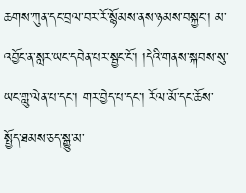ཆགས་ཀུན་དང་བྲལ་བར་རོ་སྙོམས་ནས་ཉམས་བསྐྱང་། མ་འབྱོང་ན་སླར་ཡང་དབེན་པར་སྦྱང་ངོ་། །དེའི་གནས་སྐབས་སུ་ཡང་གླུ་ལེན་པ་དང་། གར་བྱེད་པ་དང་། རོལ་མོ་དང་ཆོས་སྤྱོད་ཐམས་ཅད་སྒྱུ་མ་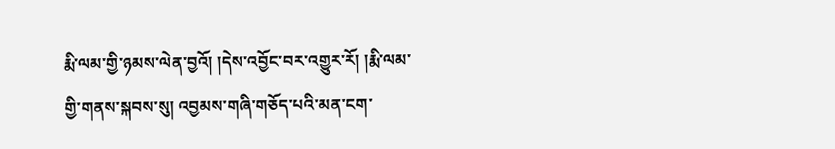རྨི་ལམ་གྱི་ཉམས་ལེན་བྱའོ། །དེས་འབྱོང་བར་འགྱུར་རོ། །རྨི་ལམ་གྱི་གནས་སྐབས་སུ། འབྱམས་གཞི་གཅོད་པའི་མན་ངག་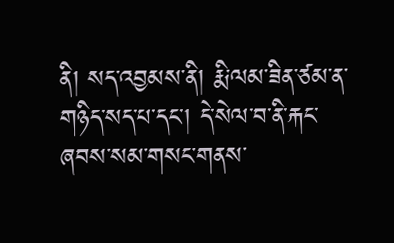ནི། སད་འབྱམས་ནི། རྨི་ལམ་ཟིན་ཙམ་ན་གཉིད་སད་པ་དང་། དེ་སེལ་བ་ནི་རྐང་ཞབས་སམ་གསང་གནས་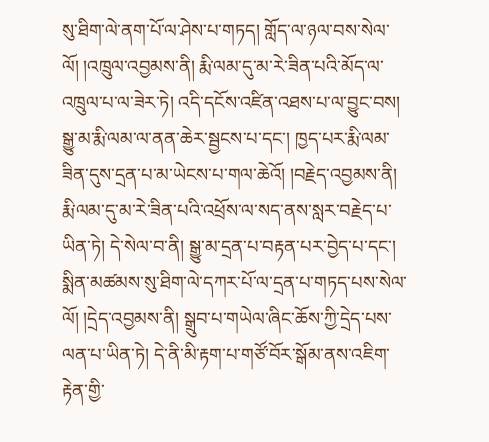སུ་ཐིག་ལེ་ནག་པོ་ལ་ཤེས་པ་གཏད། གློད་ལ་ཉལ་བས་སེལ་ལོ། །འཁྲུལ་འབྱམས་ནི། རྨི་ལམ་དུ་མ་རེ་ཟིན་པའི་མོད་ལ་འཁྲུལ་པ་ལ་ཟེར་ཏེ། འདི་དངོས་འཛིན་འཐས་པ་ལ་བྱུང་བས། སྒྱུ་མ་རྨི་ལམ་ལ་ནན་ཆེར་སྦྱངས་པ་དང་། ཁྱད་པར་རྨི་ལམ་ཟིན་དུས་དྲན་པ་མ་ཡེངས་པ་གལ་ཆེའོ། །བརྗེད་འབྱམས་ནི། རྨི་ལམ་དུ་མ་རེ་ཟིན་པའི་འཕྲོས་ལ་སད་ནས་སླར་བརྗེད་པ་ཡིན་ཏེ། དེ་སེལ་བ་ནི། སྒྱུ་མ་དྲན་པ་བརྟན་པར་བྱེད་པ་དང་། སྨིན་མཚམས་སུ་ཐིག་ལེ་དཀར་པོ་ལ་དྲན་པ་གཏད་པས་སེལ་ལོ། །དྲེད་འབྱམས་ནི། སྒྲུབ་པ་གཡེལ་ཞིང་ཆོས་ཀྱི་དྲེད་པས་ལན་པ་ཡིན་ཏེ། དེ་ནི་མི་རྟག་པ་གཙོ་བོར་སྒོམ་ནས་འཇིག་རྟེན་གྱི་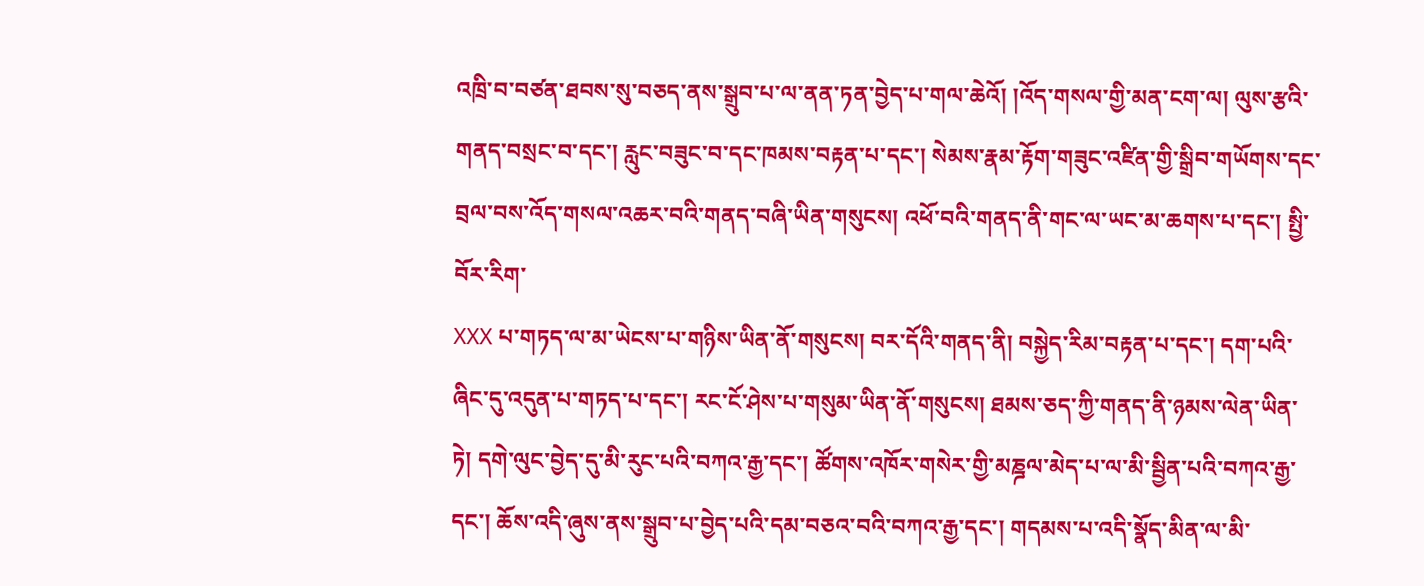འཁྲི་བ་བཙན་ཐབས་སུ་བཅད་ནས་སྒྲུབ་པ་ལ་ནན་ཏན་བྱེད་པ་གལ་ཆེའོ། །འོད་གསལ་གྱི་མན་ངག་ལ། ལུས་རྩའི་གནད་བསྲང་བ་དང་། རླུང་བཟུང་བ་དང་ཁམས་བརྟན་པ་དང་། སེམས་རྣམ་རྟོག་གཟུང་འཛིན་གྱི་སྒྲིབ་གཡོགས་དང་བྲལ་བས་འོད་གསལ་འཆར་བའི་གནད་བཞི་ཡིན་གསུངས། འཕོ་བའི་གནད་ནི་གང་ལ་ཡང་མ་ཆགས་པ་དང་། སྤྱི་བོར་རིག་
XXX པ་གཏད་ལ་མ་ཡེངས་པ་གཉིས་ཡིན་ནོ་གསུངས། བར་དོའི་གནད་ནི། བསྐྱེད་རིམ་བརྟན་པ་དང་། དག་པའི་ཞིང་དུ་འདུན་པ་གཏད་པ་དང་། རང་ངོ་ཤེས་པ་གསུམ་ཡིན་ནོ་གསུངས། ཐམས་ཅད་ཀྱི་གནད་ནི་ཉམས་ལེན་ཡིན་ཏེ། དགེ་ལུང་བྱེད་དུ་མི་རུང་པའི་བཀའ་རྒྱ་དང་། ཚོགས་འཁོར་གསེར་གྱི་མཎྜལ་མེད་པ་ལ་མི་སྦྱིན་པའི་བཀའ་རྒྱ་དང་། ཆོས་འདི་ཞུས་ནས་སྒྲུབ་པ་བྱེད་པའི་དམ་བཅའ་བའི་བཀའ་རྒྱ་དང་། གདམས་པ་འདི་སྣོད་མིན་ལ་མི་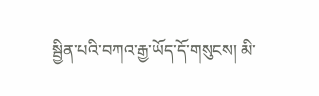སྦྱིན་པའི་བཀའ་རྒྱ་ཡོད་དོ་གསུངས། མི་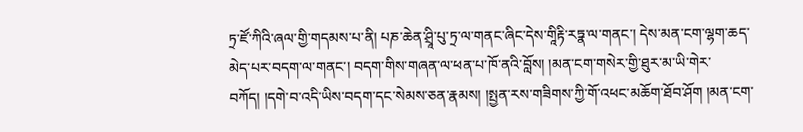ཏྲ་ཛོ་ཀིའི་ཞལ་གྱི་གདམས་པ་ནི། པཎ་ཆེན་ཤྲཱི་པུ་ཏྲ་ལ་གནང་ཞིང་དེས་གཱིརྟི་རཏྣ་ལ་གནང་། དེས་མན་ངག་ལྷག་ཆད་མེད་པར་བདག་ལ་གནང་། བདག་གིས་གཞན་ལ་ཕན་པ་ཁོ་ནའི་བློས། །མན་ངག་གསེར་གྱི་ཐུར་མ་ཡི་གེར་བཀོད། །དགེ་བ་འདི་ཡིས་བདག་དང་སེམས་ཅན་རྣམས། །སྤྱན་རས་གཟིགས་ཀྱི་གོ་འཕང་མཆོག་ཐོབ་ཤོག །མན་ངག་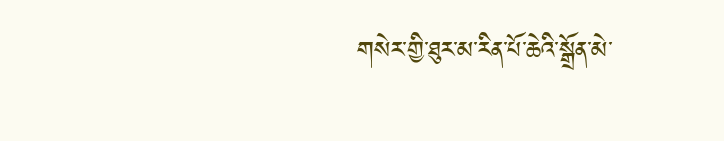གསེར་གྱི་ཐུར་མ་རིན་པོ་ཆེའི་སྒྲོན་མེ་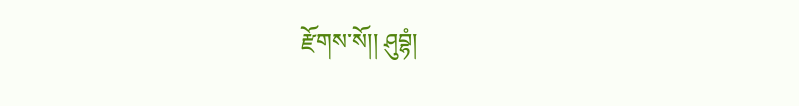རྫོགས་སོ།། ཤུབྷཾ།